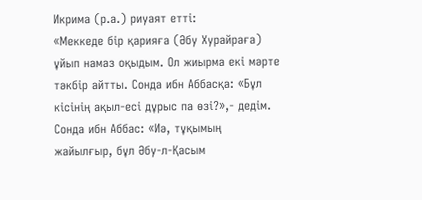Икрима (р.а.) риуаят етті:
«Меккеде бір қарияға (Әбу Хурайраға) ұйып намаз оқыдым. Ол жиырма екі мәрте тәкбір айтты. Сонда ибн Аббасқа: «Бұл кісінің ақыл-есі дұрыс па өзі?»,- дедім. Сонда ибн Аббас: «Иә, тұқымың жайылғыр, бұл Әбу-л-Қасым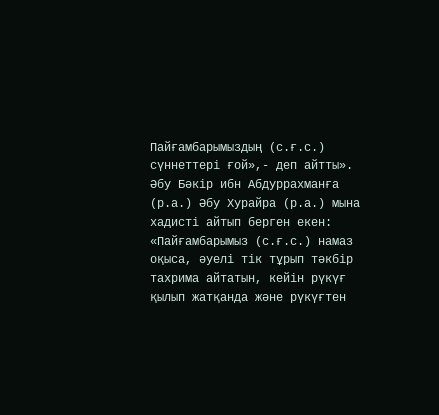Пайғамбарымыздың (с.ғ.с.) сүннеттері ғой»,- деп айтты».
Әбу Бәкір ибн Абдуррахманға (р.а.) Әбу Хурайра (р.а.) мына хадисті айтып берген екен: «Пайғамбарымыз (с.ғ.с.) намаз оқыса, әуелі тік тұрып тәкбір тахрима айтатын, кейін рүкүғ қылып жатқанда және рүкүғтен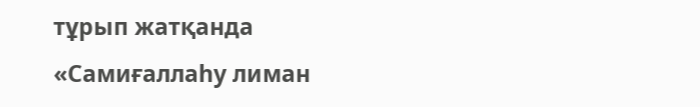тұрып жатқанда «Самиғаллаһу лиман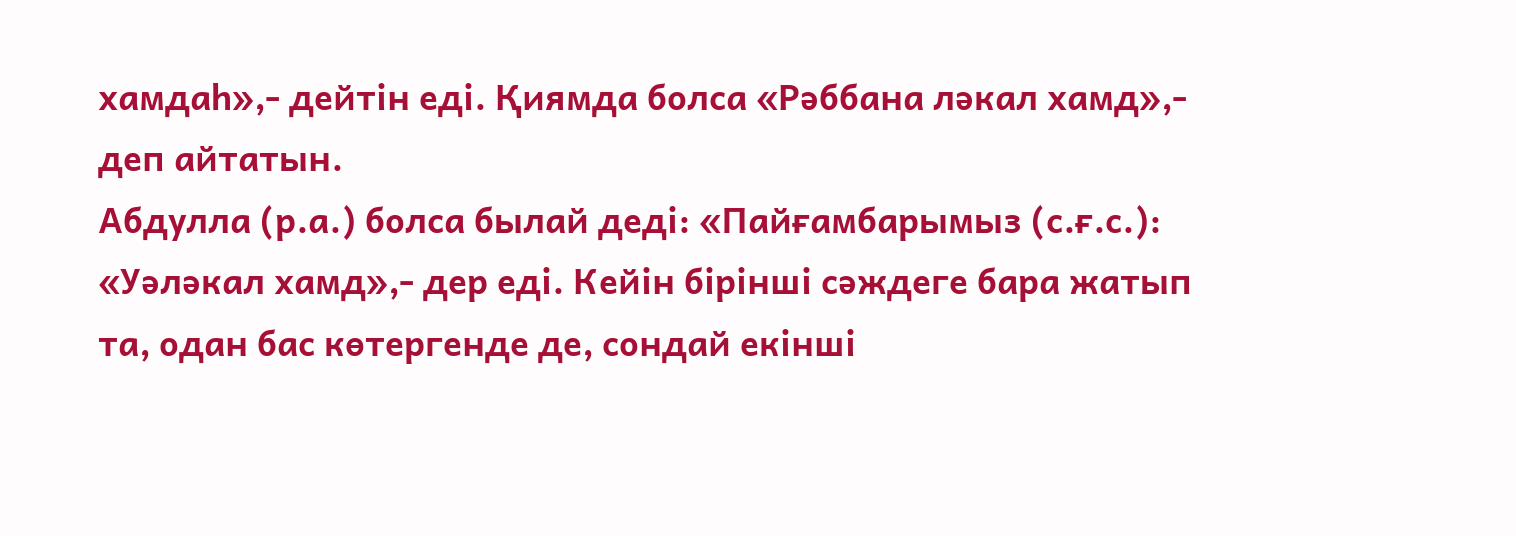хамдаһ»,- дейтін еді. Қиямда болса «Рәббана ләкал хамд»,- деп айтатын.
Абдулла (р.а.) болса былай деді: «Пайғамбарымыз (с.ғ.с.): «Уәләкал хамд»,- дер еді. Кейін бірінші сәждеге бара жатып та, одан бас көтергенде де, сондай екінші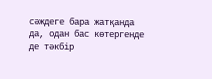сәждеге бара жатқанда да, одан бас көтергенде де тәкбір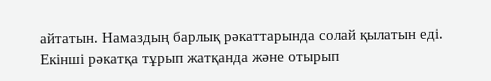айтатын. Намаздың барлық рәкаттарында солай қылатын еді. Екінші рәкатқа тұрып жатқанда және отырып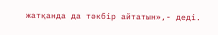жатқанда да тәкбір айтатын»,- деді.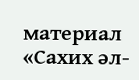материал «Сахих әл-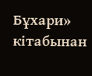Бұхари» кітабынан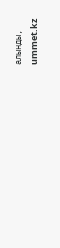алынды,
ummet.kz